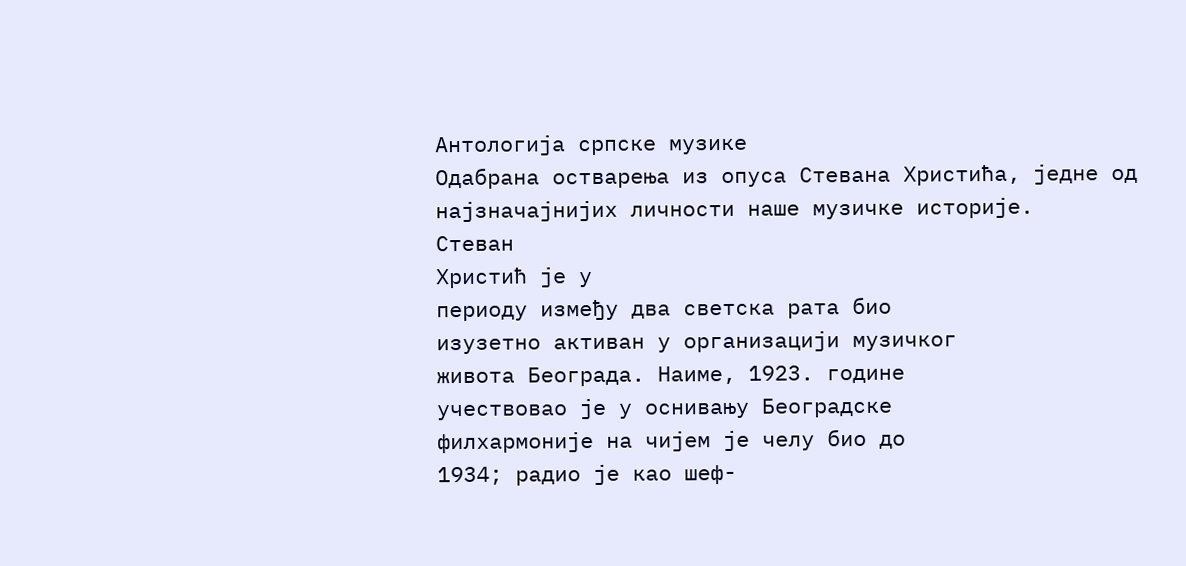Антологија српске музике
Одабрана остварења из опуса Стевана Христића, једне од најзначајнијих личности наше музичке историје.
Стеван
Христић је у
периоду између два светска рата био
изузетно активан у организацији музичког
живота Београда. Наиме, 1923. године
учествовао је у оснивању Београдске
филхармоније на чијем је челу био до
1934; радио је као шеф-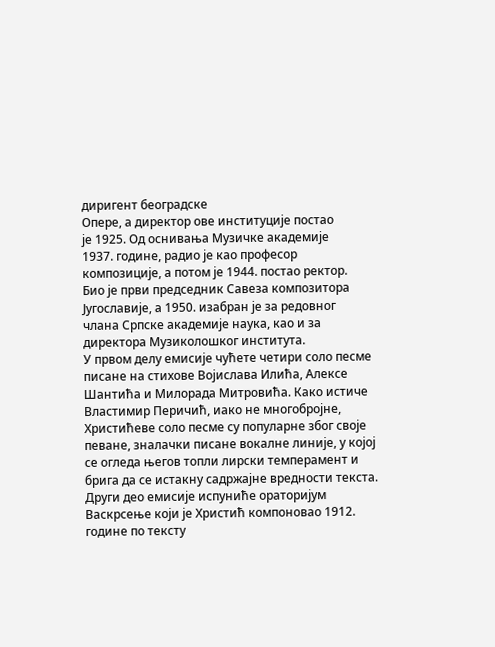диригент београдске
Опере, а директор ове институције постао
је 1925. Од оснивања Музичке академије
1937. године, радио је као професор
композиције, а потом је 1944. постао ректор.
Био је први председник Савеза композитора
Југославије, а 1950. изабран је за редовног
члана Српске академије наука, као и за
директора Музиколошког института.
У првом делу емисије чућете четири соло песме писане на стихове Војислава Илића, Алексе Шантића и Милорада Митровића. Како истиче Властимир Перичић, иако не многобројне, Христићеве соло песме су популарне због своје певане, зналачки писане вокалне линије, у којој се огледа његов топли лирски темперамент и брига да се истакну садржајне вредности текста.
Други део емисије испуниће ораторијум Васкрсење који је Христић компоновао 1912. године по тексту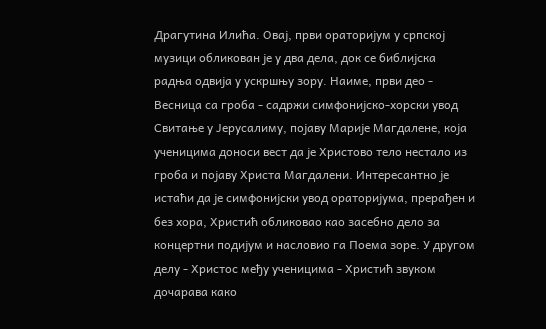Драгутина Илића. Овај, први ораторијум у српској музици обликован је у два дела, док се библијска радња одвија у ускршњу зору. Наиме, први део - Весница са гроба - садржи симфонијско-хорски увод Свитање у Јерусалиму, појаву Марије Магдалене, која ученицима доноси вест да је Христово тело нестало из гроба и појаву Христа Магдалени. Интересантно је истаћи да је симфонијски увод ораторијума, прерађен и без хора, Христић обликовао као засебно дело за концертни подијум и насловио га Поема зоре. У другом делу - Христос међу ученицима - Христић звуком дочарава како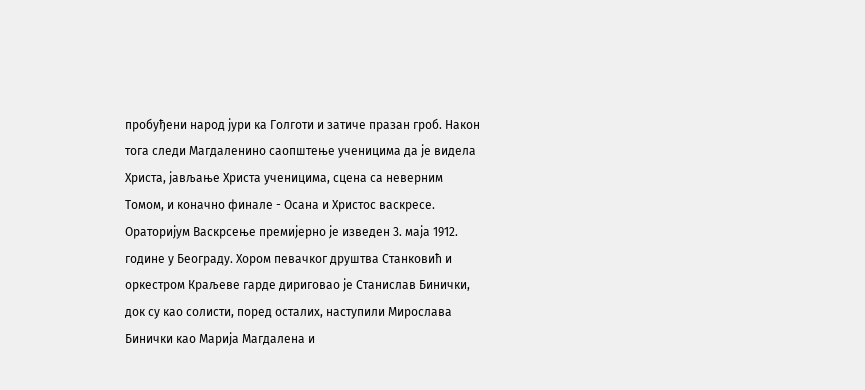пробуђени народ јури ка Голготи и затиче празан гроб. Након тога следи Магдаленино саопштење ученицима да је видела Христа, јављање Христа ученицима, сцена са неверним Томом, и коначно финале - Осана и Христос васкресе.
Ораторијум Васкрсење премијерно је изведен 3. маја 1912. године у Београду. Хором певачког друштва Станковић и оркестром Краљеве гарде дириговао је Станислав Бинички, док су као солисти, поред осталих, наступили Мирослава Бинички као Марија Магдалена и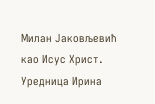Милан Јаковљевић као Исус Христ.
Уредница Ирина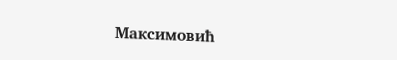Максимовић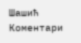Шашић
Коментари